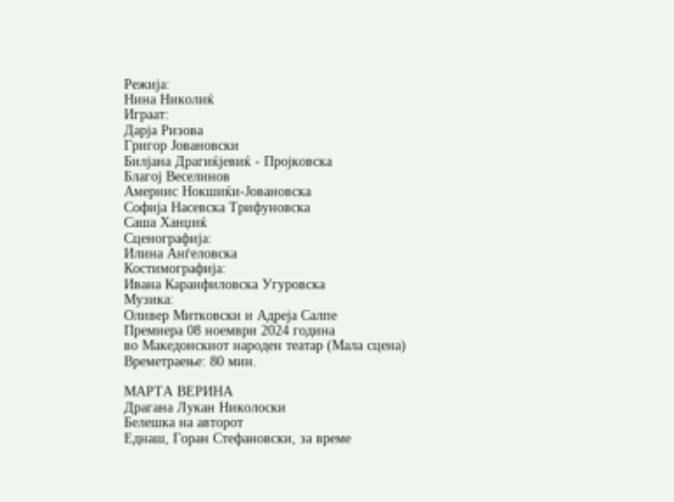Режија:
Нина Николиќ
Играат:
Дарја Ризова
Григор Јовановски
Билјана Драгиќјевиќ - Пројковска
Благој Веселинов
Амернис Нокшиќи-Јовановска
Софија Насевска Трифуновска
Саша Ханџиќ
Сценографија:
Илина Анѓеловска
Костимографија:
Ивана Каранфиловска Угуровска
Музика:
Оливер Митковски и Адреја Салпе
Премиера 08 ноември 2024 година
во Македонскиот народен театар (Мала сцена)
Времетраење: 80 мин.

МАРТА ВЕРИНА
Драгана Лукан Николоски
Белешка на авторот
Еднаш, Горан Стефановски, за време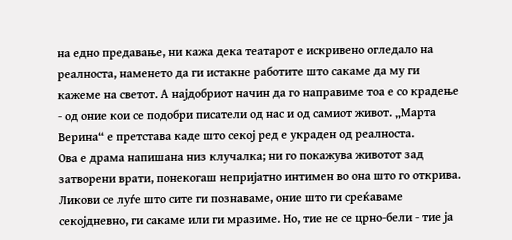на едно предавање, ни кажа дека театарот е искривено огледало на реалноста, наменето да ги истакне работите што сакаме да му ги кажеме на светот. А најдобриот начин да го направиме тоа е со крадење - од оние кои се подобри писатели од нас и од самиот живот. „Марта Верина“ е претстава каде што секој ред е украден од реалноста.
Ова е драма напишана низ клучалка; ни го покажува животот зад затворени врати, понекогаш непријатно интимен во она што го открива. Ликови се луѓе што сите ги познаваме, оние што ги среќаваме секојдневно, ги сакаме или ги мразиме. Но, тие не се црно-бели - тие ја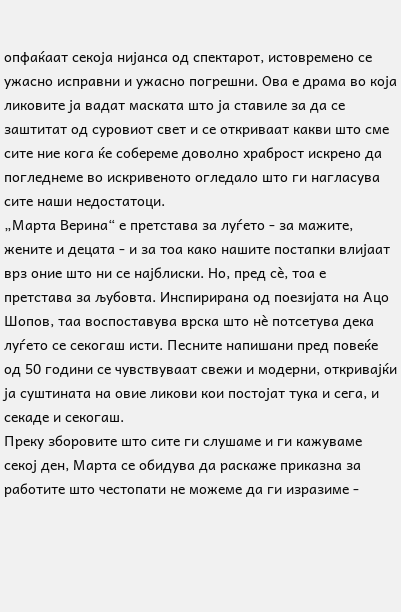опфаќаат секоја нијанса од спектарот, истовремено се ужасно исправни и ужасно погрешни. Ова е драма во која ликовите ја вадат маската што ја ставиле за да се заштитат од суровиот свет и се откриваат какви што сме сите ние кога ќе собереме доволно храброст искрено да погледнеме во искривеното огледало што ги нагласува сите наши недостатоци.
„Марта Верина“ е претстава за луѓето - за мажите, жените и децата - и за тоа како нашите постапки влијаат врз оние што ни се најблиски. Но, пред сè, тоа е претстава за љубовта. Инспирирана од поезијата на Ацо Шопов, таа воспоставува врска што нè потсетува дека луѓето се секогаш исти. Песните напишани пред повеќе од 50 години се чувствуваат свежи и модерни, откривајќи ја суштината на овие ликови кои постојат тука и сега, и секаде и секогаш.
Преку зборовите што сите ги слушаме и ги кажуваме секој ден, Марта се обидува да раскаже приказна за работите што честопати не можеме да ги изразиме -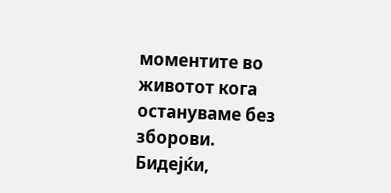моментите во животот кога остануваме без зборови. Бидејќи,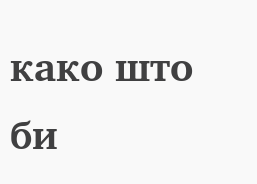како што би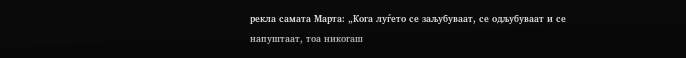рекла самата Марта: „Кога луѓето се заљубуваат, се одљубуваат и се напуштаат, тоа никогаш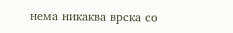нема никаква врска со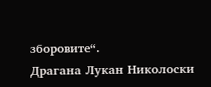зборовите“.
Драгана Лукан Николоски